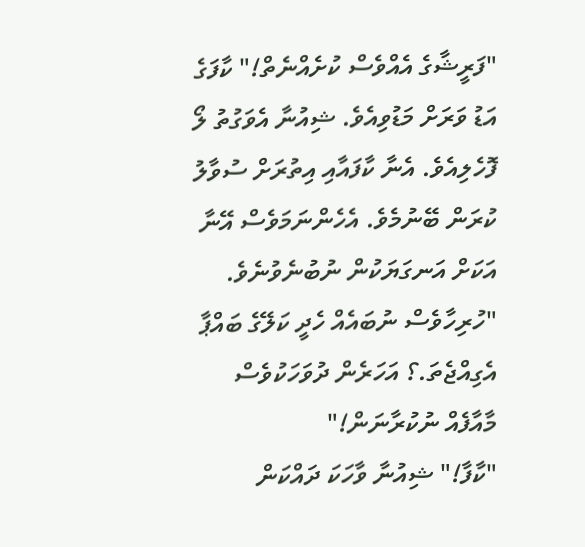"ފަރީޝާގެ އެއްވެސް ކުށެއްނެތް!" ކާފަގެ އަޑު ވަރަށް މަޑުވިއެވެ. ޝިއުނާ އެވަގުތު ލޯ ފޮހެލިއެވެ. އެނާ ކާފައާއި އިތުރަށް ސުވާލު ކުރަން ބޭނުމެވެ. އެހެންނަމަވެސް އޭނާ އަކަށް އަނގަޔަކުން ނުބުނެވުނެވެ.
"ހުރިހާވެސް ނުބައެއް ހެދީ ކަލޭގެ ބައްޕާ އެގިއްޖެތަ.؟ އަހަރެން ދުވަހަކުވެސް މާއާފެއް ނުކުރާނަން!"
"ކާފާ!" ޝިއުނާ ވާހަކަ ދައްކަން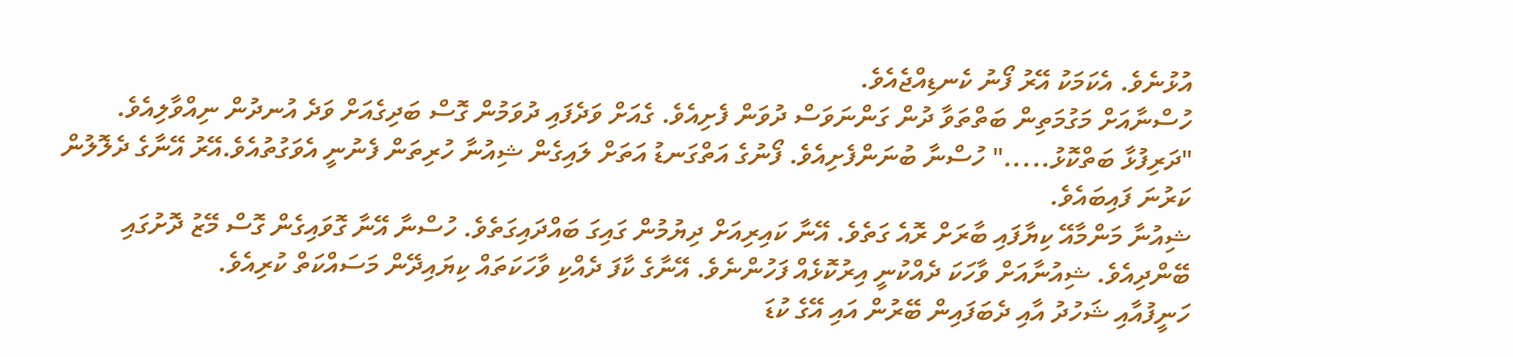އުޅުނެވެ. އެކަމަކު އޭރު ފޯނު ކެނޑިއްޖެއެވެ.
ހުސްނާއަށް މަގުމަތިން ބަތްތަވާ ދުން ގަންނަވަސް ދުވަން ފެށިއެވެ. ގެއަށް ވަދެފައި ދުވަމުން ގޮސް ބަދިގެއަށް ވަދެ އުނދުން ނިއްވާލިއެވެ.
"ދަރިފުޅާ ބަތްކޮޅު....." ހުސްނާ ބުނަންފެށިއެވެ. ފޯނުގެ އަތްގަނޑު އަތަށް ލައިގެން ޝިއުނާ ހުރިތަން ފެނުނީ އެވަގުތުއެވެ.އޭރު އޭނާގެ ދެލޮލުން ކަރުނަ ފައިބައެވެ.
ޝިއުނާ މަންމާއޭ ކިޔާފައި ބާރަށް ރޮއެ ގަތެވެ. އޭނާ ކައިރިއަށް ދިޔުމުން ގައިގަ ބައްދައިގަތެވެ. ހުސްނާ އޭނާ ގޮވައިގެން ގޮސް މޭޒު ދޮށުގައި ބޭންދިއެވެ. ޝިއުނާއަށް ވާހަކަ ދެއްކުނީ އިރުކޮޅެއް ފަހުންނެވެ. އޭނާގެ ކާފަ ދެއްކި ވާހަކަތައް ކިޔައިދޭން މަސައްކަތް ކުރިއެވެ.
ހަނީފުއާއި ޝަހުދު އާއި ދެބަފައިން ބޭރުން އައި އޭގެ ކުޑަ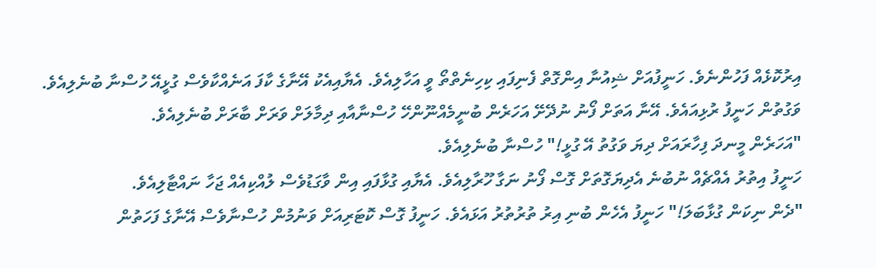އިރުކޮޅެއް ފަހުންނެވެ. ހަނީފުއަށް ޝިއުނާ އިންގޮތް ފެނިފައި ކިހިނެތްތޯ ވީ އަހާލިއެވެ. އެޔާއިއެކު އޭނާގެ ކާފަ އަނެއްކާވެސް ގުޅީއޭ ހުސްނާ ބުނެލިއެވެ. ވަގުތުން ހަނީފު ރުޅިއައެވެ. އޭނާ އަތަށް ފޯނު ނުދޭށޭ އަހަރެން ބުނީމެއްނޫންހޭ ހުސްނާއާއި ދިމާލަށް ވަރަށް ބާރަށް ބުނެލިއެވެ.
"އަހަރެން މީނދަ ފިހާރައަށް ދިޔަ ވަގުތު އޭ ގުޅީ!" ހުސްނާ ބުނެލިއެވެ.
ހަނީފު އިތުރު އެއްޗެއް ނުބުނެ އެދިޔަގޮތަށް ގޮސް ފޯނު ނަގާ ހޫރާލިއެވެ. އެޔާއި ގުޅާފައި އިން ވާގަޑުވެސް ލުއްކިއެއް ޖަހާ ނައްޓާލިއެވެ.
"ދެން ނިކަން ގުޅާބަލަ!" ހަނީފު އެހެން ބުނި އިރު ތުރުތުރު އަޅައެވެ. ހަނީފު ގޮސް ކޮޓަރިއަށް ވަނުމުން ހުސްނާވެސް އޭނާގެ ފަހަތުން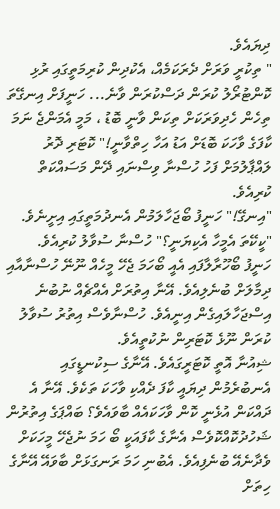ދިޔައެވެ.
" ތިކުރީ ވަރަށް ދެރަކަމެއް، އެކުދިން ކުރިމަތީގައި ރުޅި ކޮންޓުރޯލު ކުރަން ދަސްކުރަން ވާނެ... ހަނީފަށް އިނގޭތަ ތިހެން ހެދިވަރަކަށް ތިކަން ވާނީ ބޮޑު ، މަމީ އެމަންޖެ ނަމަ ކާފަގެ ވާހަކަ ބޮޑަށް އަޑު އަހާ ހިތްވާނީ!" ކޮޓަރި ދޮރު ލައްޕާލުމަށް ފަހު ހުސްނާ ވިސްނައި ދޭން މަސައްކަތް ކުރިއެވެ.
"އިނގޭ!" ހަނީފު ބޯޖަހާލަމުން އެނދުމަތީގައި އިށީނެވެ.
"ކީކޭތަ އެމީހާ އެކިޔަނީ؟" ހުސްނާ ސުވާލު ކުރިއެވެ.
ހަނީފު ބޯހޫރާލާފައި އެއީ ބޯހަމަ ޖެހޭ މީހެއް ނޫނޭ ހުސްނާއާއި ދިމާލަށް ބުނެލިއެވެ. އޭނާ އިތުރަށް އެއްޗެއް ނުބުނެ އިސްޖަހާލައިގެން އިނީއެވެ. ހުސްނާވެސް އިތުރު ސުވާލު ކުރަން ނޫޅެ ކޮޓަރިން ނުކުތީއެވެ.
ޝިއުނާ އޮތީ ކޮޓަރީގައެވެ. އޭނާގެ ސިކުނޑީގައި އެނބުރެމުން ދިޔައީ ކާފަ ދެއްކި ވާހަކަ ތަކެވެ. އޭނާ އެ ދައްކަން އުޅެނީ ކޮން ވާހަކައެއް ބާވައެވެ؟ ބައްޕަގެ އިތުރުން ޝަހުދުކޮއްކޮވެސް އެނާގެ ކާފައަކީ ބޯ ހަމަ ނުޖެހޭ މީހަކަށް ވެދާނެއޭ ބުނެފިއެވެ. އެބުނި ހަމަ ރަނގަޅަށް ބާވައޭ އޭނާގެ ހިތަށް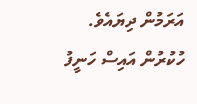އަރަމުން ދިޔައެވެ.
ހުކުރުން އައިސް ހަނީފު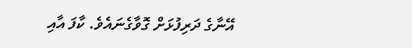އޭނާގެ ދަރިފުޅަށް ގޮވާގެނައެވެ. ކާފަ އާއި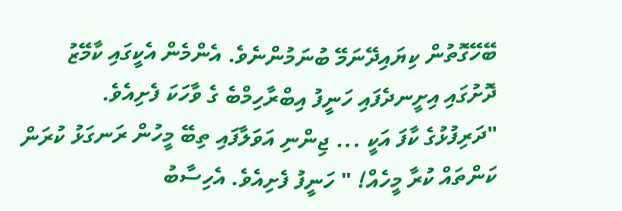ބޭހޭގޮތުން ކިޔައިދޭނަމޭ ބުނަމުންނެވެ. އެންމެން އެކީގައި ކާމޭޒު ދޮށުގައި އިށީނދެފައި ހަނީފު އިބްރާހިމްބެ ގެ ވާހަކަ ފެށިއެވެ.
"ދަރިފުޅުގެ ކާފަ އަކީ ... ޖިންނި އަވަލާފައި ތިބޭ މީހުން ރަނގަޅު ކުރަން ކަންތައް ކުރާ މީހެއް! " ހަނީފު ފެށިއެވެ. އެހިސާބު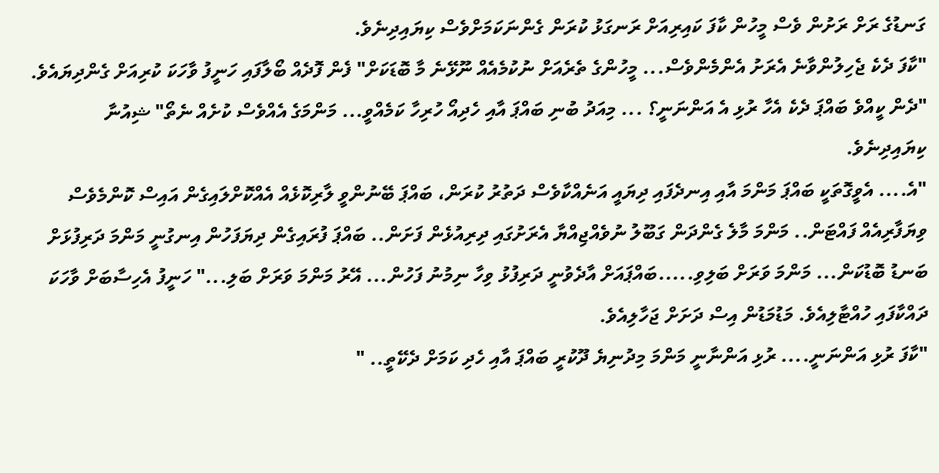ގަނޑުގެ ރަށް ރަށުން ވެސް މީހުން ކާފަ ކައިރިއަށް ރަނގަޅު ކުރަން ގެންނަކަމަށްވެސް ކިޔައިދިނެވެ.
"ކާފަ ދެކެ ޖެހިލުންވާނެ އެރަށު އެންމެންވެސް... މީހުންގެ ތެރެއަށް ނުކުމެއެއް ނޫޅޭނެ މާ ބޮޑަކަށް" ފެން ފޮދެއް ބޯލާފައި ހަނީފު ވާހަކަ ކުރިއަށް ގެންދިޔައެވެ.
"ދެން ކީއްވެ ބައްޕަ ދެކެ އެހާ ރުޅި އެ އަންނަނީ؟ ... މިއަދު ބުނި ބައްޕަ އާއި ހެދިއޯ ހުރިހާ ކަމެއްވީ... މަންމަގެ އެއްވެސް ކުށެއް ނެތޯ" ޝިއުނާ ކިޔައިދިނެވެ.
"އެ.... އެވީގޮތަކީ ބައްޕަ މަންމަ އާއި އިނދެފައި ދިޔައީ އަނެއްކާވެސް ދަތުރު ކުރަން، ބައްޕަ ބޭނުންވީ ލާރިކޮޅެއް އެއްކޮށްލައިގެން އައިސް ކޮންމެވެސް ވިޔަފާރިއެއް ފައްޓަން.. މަންމަ މާލެ ގެންދަން ގަބޫލު ނުވެއްޖިއްޔާ އެރަށުގައި ދިރިއުޅެން ފަށަން.. ބައްޕަ ފުރައިގެން ދިޔަފަހުން އިނގުނީ މަންމަ ދަރިފުޅަށް ބަނޑު ބޮޑުކަން... މަންމަ ވަރަށް ބަލިވި.....ބައްޕައަށް އާދެވުނީ ދަރިފުޅު ވިހާ ނިމުނު ފަހުން... އޭރު މަންމަ ވަރަށް ބަލި..." ހަނީފު އެހިސާބަށް ވާހަކަ ދައްކާފައި ހުއްޓާލިއެވެ. މަޑުމަޑުން އިސް ދަށަށް ޖަހާލިއެވެ.
"ކާފަ ރުޅި އަންނަނީ.... ރުޅި އަންނާނީ މަންމަ މިދުނިޔެ ދޫކުރީ ބައްޕަ އާއި ހެދި ކަމަށް ދެކޭތީ.. "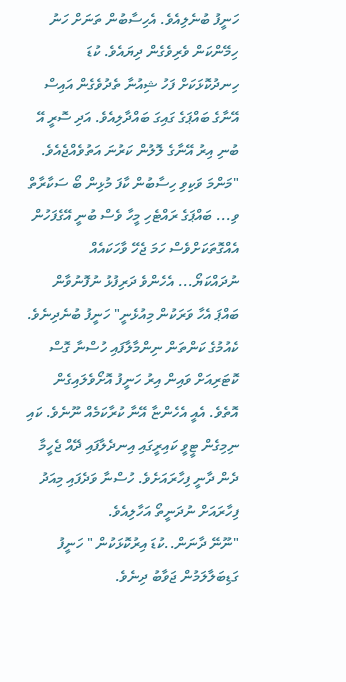ހަނީފު ބުނެލިއެވެ. އެހިސާބުން ތަނަށް ހަނު ހިމޭންކަން ވެރިވެގެން ދިޔައެވެ. ކުޑަ ހިނދުކޮޅަކަށް ފަހު ޝިއުނާ ތެދުވެގެން އައިސް އޭނާގެ ބައްޕަގެ ގައިގަ ބައްދާލިއެވެ. އަދި ސޮރީ އޭ ބުނި އިރު އޭނާގެ ލޮލުން ކަރުނަ އަތުވެއްޖެއެވެ.
"މަންމަ ވަކިވި ހިސާބުން ކާފަ މުޅިން ބޯ ސަކާރާތް ވި... ބައްޕަގެ ރައްޓެހި މީހާ ވެސް ބުނީ އޭގެފަހުން އެއްގޮތަކަށްވެސް ހަމަ ޖެހޭ ވާހަކައެއް ނުދައްކަޔޯ... އެހެންވެ ދަރިފުޅު ނުފޮނުވާން ބައްޕަ އެހާ ވަރަކުން މިއުޅެނީ" ހަނީފު ބުނެދިނެވެ.
ކެއުމުގެ ކަންތަން ނިންމާލާފައި ހުސްނާ ގޮސް ކޮޓަރިއަށް ވައިން އިރު ހަނީފު އޮށޯވެލައިގެން އޮތެވެ. އެއީ އެހެންޏާ އޭނާ ކުރާކަމެއް ނޫނެވެ. ކައި ނިމިގެން ޓީވީ ކައިރީގައި އިނދެލާފައި ދޭއް ޖެހީމާ ދެން ދާނީ ފިހާރައަށެވެ. ހުސްނާ ވަދެފައި މިއަދު ފިހާރައަށް ނުދަނީތޯ އަހާލިއެވެ.
"ނޫނޭ ދާނަން..ކުޑަ އިރުކޮޅަކުން " ހަނީފު ގަޑިބަލާލަމުން ޖަވާބު ދިނެވެ.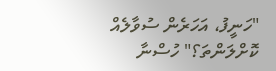"ހަނީފު، އަހަރެން ސުވާލެއް ކޮށްލަންތަ؟" ހުސްނާ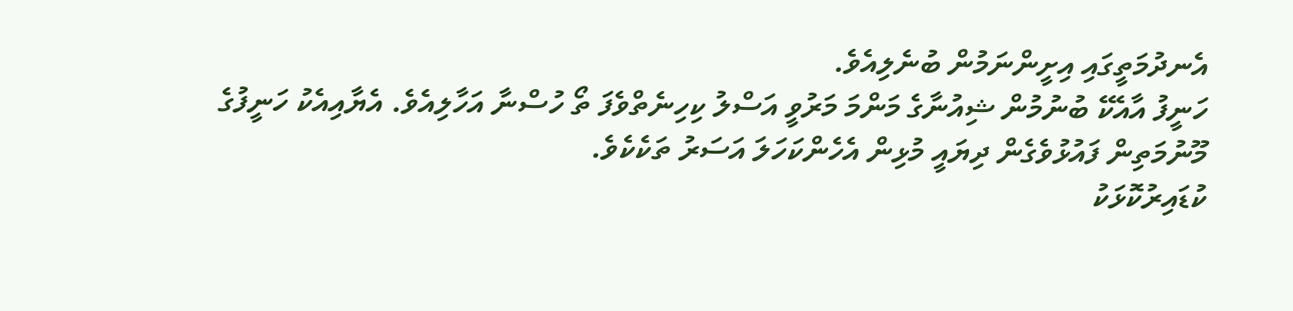އެނދުމަތީގައި އިށީންނަމުން ބުނެލިއެވެ.
ހަނީފު އާއެކޭ ބުނުމުން ޝިއުނާގެ މަންމަ މަރުވީ އަސްލު ކިހިނެތްވެފަ ތޯ ހުސްނާ އަހާލިއެވެ. އެޔާއިއެކު ހަނީފުގެ މޫނުމަތިން ފައުޅުވެގެން ދިޔައީ މުޅިން އެހެންކަހަލަ އަސަރު ތަކެކެވެ.
ކުޑައިރުކޮޅަކު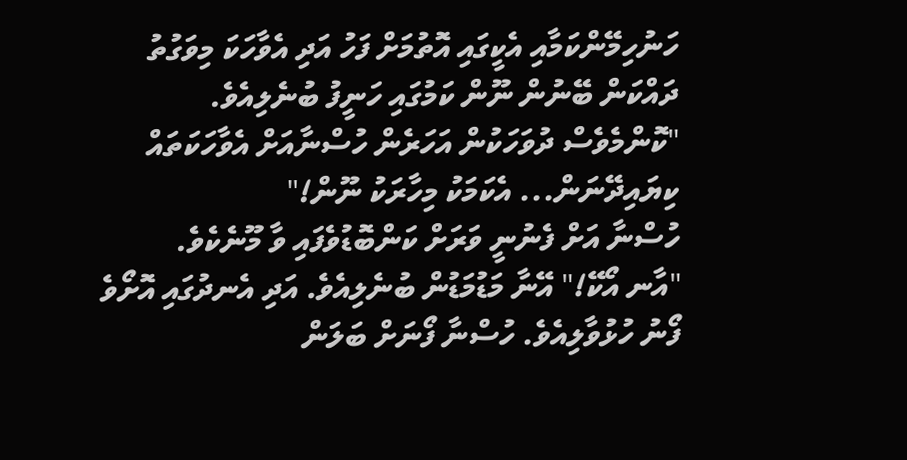ހަނުހިމޭންކަމާއި އެކީގައި އޮތުމަށް ފަހު އަދި އެވާހަކަ މިވަގުތު ދައްކަން ބޭނުން ނޫން ކަމުގައި ހަނީފު ބުނެލިއެވެ.
"ކޮންމެވެސް ދުވަހަކުން އަހަރެން ހުސްނާއަށް އެވާހަކަތައް ކިޔައިދޭނަން... އެކަމަކު މިހާރަކު ނޫން!"
ހުސްނާ އަށް ފެނުނީ ވަރަށް ކަންބޮޑުވެފައި ވާ މޫނެކެވެ.
"އާނ އޯކޭ!" އޭނާ މަޑުމަޑުން ބުނެލިއެވެ. އަދި އެނދުގައި އޮށޯވެ ފޯނު ހުޅުވާލިއެވެ. ހުސްނާ ފޯނަށް ބަލަން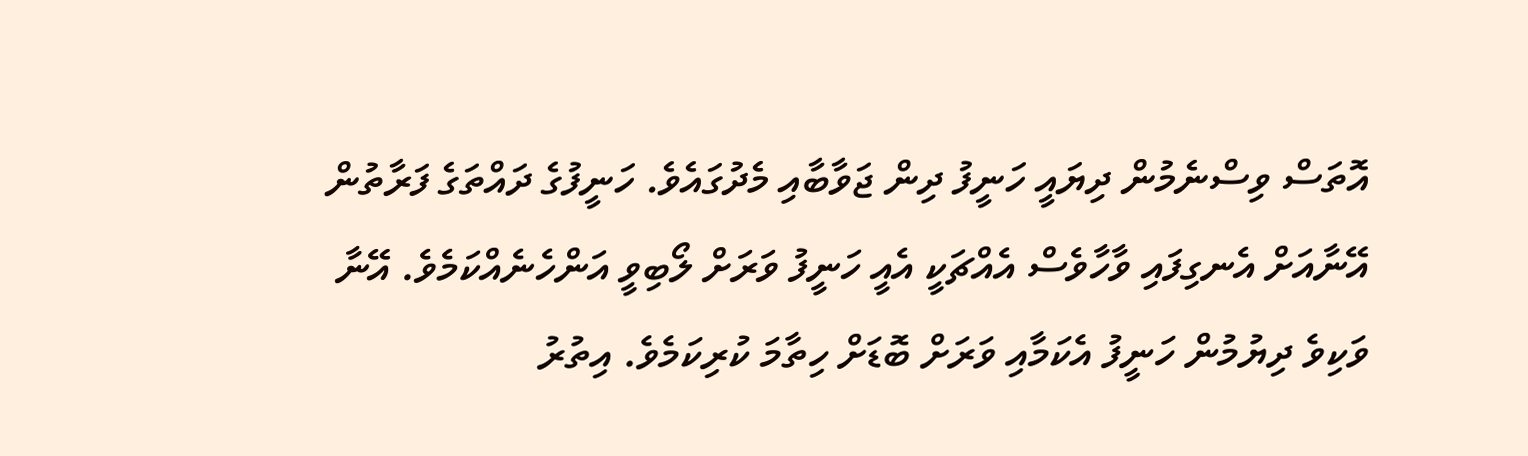އޮތަސް ވިސްނެމުން ދިޔައީ ހަނީފު ދިން ޖަވާބާއި މެދުގައެވެ. ހަނީފުގެ ދައްތަގެ ފަރާތުން އޭނާއަށް އެނގިފައި ވާހާވެސް އެއްޗަކީ އެއީ ހަނީފު ވަރަށް ލޯބިވީ އަންހެނެއްކަމެވެ. އޭނާ ވަކިވެ ދިޔުމުން ހަނީފު އެކަމާއި ވަރަށް ބޮޑަށް ހިތާމަ ކުރިކަމެވެ. އިތުރު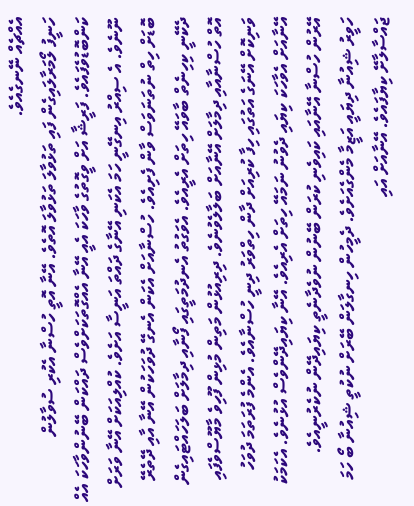އެއްޗެއް ނޭނގެއެވެ.
ހަނީފު ލޯމަރާލައިގެން ފައި ތަޅުވާލަ ތަޅުވާލަ އޮތެވެ. އޭނާ އޮތީ ހުސްނާ އެކުރި ސުވާލުން ކަންބޮޑުވެފައެވެ. ފަރީޝާ އަށް ވީގޮތުގެ ވާހަކަ އެއީ އޭނާ އެއްގޮތަކަށްވެސް ދައްކަން ބޭނުންވާހަކަ އެއް ނޫނެވެ. އެ ސިއްރު އިނގޭނީ ހަމަ އެކަނި އޭނާގެ ދައްތަ އަނީސާ އަށެވެ. ކުއްލިއަކަށް އޭނާ ވަރަށް ބޮޑަށް ހިތް ނުތަނަވަސް ވާން ފެށިއެވެ. ހުސްނާއަށް އެކަން އެނގޭ ދުވަހަކުން އޭނާ އާއި ދޭތެރޭ ދެކޭނީ ކިހިނެތް ބާވައޭ ހިތަށް އެރީއެވެ. އެވަގުތު އެނދުމަތީގައި ފޯނާއި ދިމާލަށް ބަލަހައްޓައިގެން އޮތް ހުސްނާއާއި ދިމާލަށް އޭނާއަށް ބަލާލެވުނެވެ. ދިރިއުޅުން މަތިން މުޅިން ފޫހިވެ މާޔޫސްވެފައި ވަނިކޮށް އޭނަގެ އަތުގައި ހިފާ ކުރިއަށް ދާން ހިތްވަރު ދިނީ ހުސްނާއެވެ. އެންމެ ފުރަތަމަ ދުވަހު އޭނާއަށް އެވާހަކަ ކިޔައި ދެވުނު ނަމައޭ ހިތަށް އެރިއެވެ. އޭނާ ކިޔައިދޭންވެސް އުޅުނެވެ. އެކަމަކު އޭރުން ހުސްނާ އޭނާއައި ކައިވެނި ކުރަން ބޭނުން ނުވެދާނެތީ ކިޔައިދޭން ނުކެރުނީއެވެ.
ހަވީރު ޝިއުނާ ދިޔައީ އަޒީމާ މެންގެއަށެވެ. ދެމީހުން ހިނގާލަން ބޭރަށް ނުކުތީ ޝިއުނާ ބޯ ހަމަ ޖައްސާލާށޭ ކިޔާފައެވެ. އޭނާއަށް އައި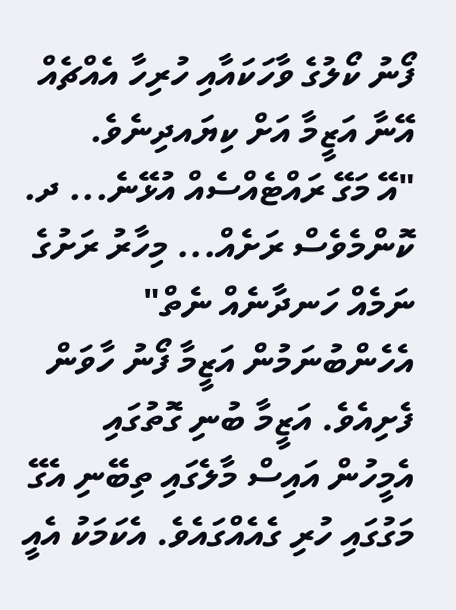ފޯނު ކޯލުގެ ވާހަކައާއި ހުރިހާ އެއްޗެއް އޭނާ އަޒީމާ އަށް ކިޔައދިނެވެ.
"އޭ މަގޭ ރައްޓެއްސެއް އުޅޭނެ... ދ. ކޮންމެވެސް ރަށެއް... މިހާރު ރަށުގެ ނަމެއް ހަނދާނެއް ނެތް" އެހެންބުނަމުން އަޒީމާ ފޯނު ހާވަން ފެށިއެވެ. އަޒީމާ ބުނި ގޮތުގައި އެމީހުން އައިސް މާލެގައި ތިބޭނި އެގޭ މަގުގައި ހުރި ގެއެއްގައެވެ. އެކަމަކު އެއީ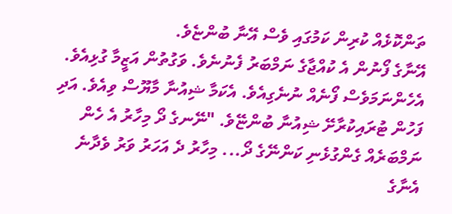ތަންކޮޅެއް ކުރިން ކަމުގައި ވެސް އޭނާ ބުންޏެވެ.
އޭނާގެ ފޯނުން އެ ކުއްޖާގެ ނަމްބަރު ފެނުނެވެ. ވަގުތުން އަޒީމާ ގުޅިއެވެ. އެހެންނަމަވެސް ފޯނެއް ނުނެގިއެވެ. އެކަމާ ޝިއުނާ މާޔޫސް ވިއެވެ. އަދި ފަހުން ޓުރައިކުރާށޭ ޝިއުނާ ބުންޏޭވެ. "ނޭނގެ ދޯ މިހާރު އެ ހެން ނަމްބަރެއް ގެންގުޅެނި ކަންނޭގެ ދޯ... މިހާރު ދެ އަހަރު ވަރު ވެދާނެ އެނާގެ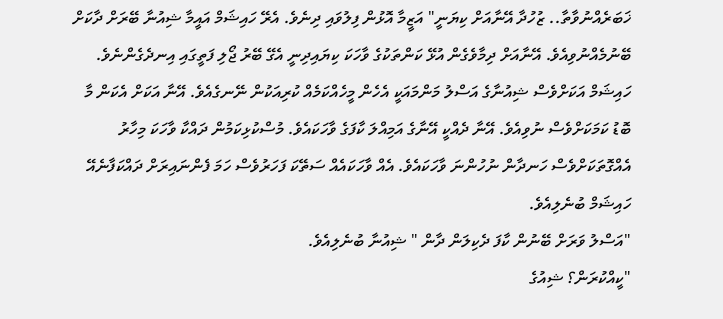ޚަބަރެއްނުވާތާ.. ޒުހުދާ އޭނާއަށް ކިޔަނީ" އަޒީމާ އޮޅުން ފިލުވައި ދިނެވެ. އެރޭ ހައިޝަމް އައީމާ ޝިއުނާ ބޭރަށް ދާކަށް ބޭނުމެއްނުވިއެވެ. އޭނާއަށް ދިމާވެގެން އުޅޭ ކަންތަކުގެ ވާހަކަ ކިޔައިދިނީ އެގޭ ބޭރު ޖޯލި ފަތީގައި އިނދެގެންނެވެ. ހައިޝަމް އަކަށްވެސް ޝިއުނާގެ އަސްލު މަންމައަކީ އެހެން މީހެއްކަމެއް ކުރިއަކުން ނޭނގެއެވެ. އޭނާ އަކަށް އެކަން މާ ބޮޑު ކަމަކަށްވެސް ނުވިއެވެ. އޭނާ ދެއްކީ އޭނާގެ އަމިއްލަ ކާފަގެ ވާހަކައެވެ. މުސްކުޅިކަމުން ދައްކާ ވާހަކަ މިހާރު އެއްގޮތަކަށްވެސް ހަނދާން ނުހުންނަ ވާހަކައެވެ. އެއް ވާހަކައެއް ސަތޭކަ ފަހަރުވެސް ހަމަ ފެންނައިރަށް ދައްކަފާނެއޭ ހައިޝަމް ބުނެލިއެވެ.
"އަސްލު ވަރަށް ބޭނުން ކާފަ ދެކިލަން ދާން " ޝިއުނާ ބުނެލިއެވެ.
"ކީއްކުރަން؟ ޝިއުގެ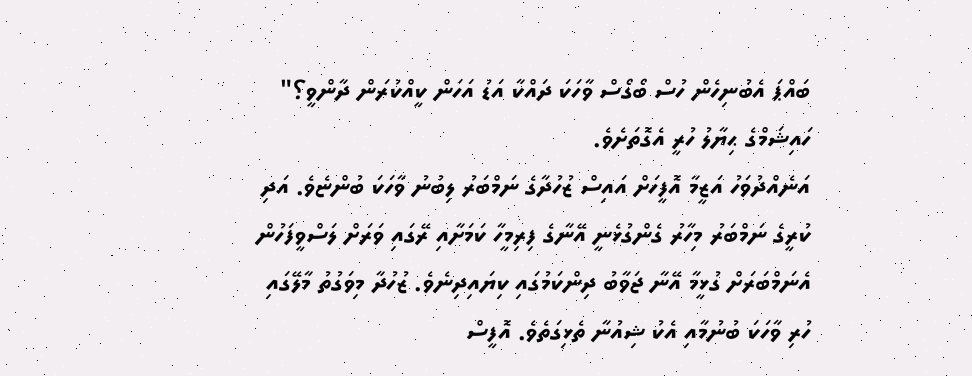ބައްޕަ އެބުނިހެން ހުސް ބޯގޯސް ވާހަކަ ދައްކާ އަޑު އަހަން ކީއްކުރަން ދާންވީ؟" ހައިޝަމްގެ ޙިޔާލު ހުރީ އެގޮތަށެވެ.
އަނެއްދުވަހު އަޒީމާ އޮފީހަށް އައިސް ޒުހުދާގެ ނަމްބަރު ލިބުނު ވާހަކަ ބުންޏެވެ. އަދި ކުރީގެ ނަމްބަރު މިހާރު ގެންގުޅެނީ އޭނާގެ ފިރިމީހާ ކަމަށާއި ރޭގައި ވަރަށް ލަސްވީފަހުން އެނަމްބަރަށް ގުޅީމާ އޭނާ ޖަވާބު ދިންކަމުގައި ކިޔައިދިނެވެ. ޒުހުދާ މިވަގުތު މާލޭގައި ހުރި ވާހަކަ ބުނުމާއި އެކު ޝިއުނާ ތެޅިގަތެވެ. އޮފީސް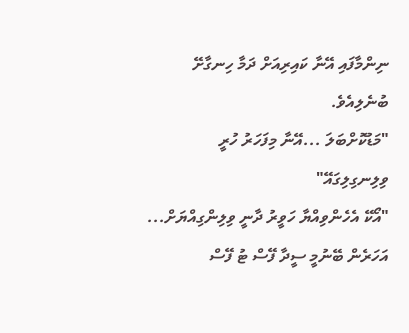ނިންމާފައި އޭނާ ކައިރިއަށް ދަމާ ހިނގާށޭ ބުނެލިއެވެ.
"މަޑުކޮށްބަލަ ...އޭނާ މިފަހަރު ހުރީ ވިލިނގިލިގައޭ"
"އޯކޭ އެހެންވިއްޔާ ހަވީރު ދާނީ ވިލިންގިއްޔަށް... އަހަރެން ބޭނުމީ ސީދާ ފޭސް ޓު ފޭސް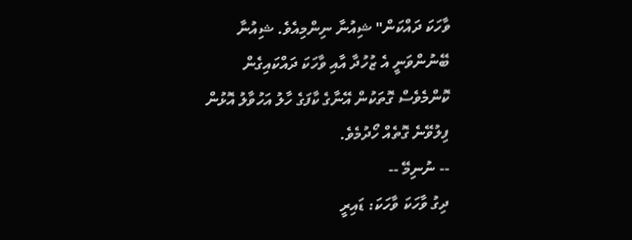ވާހަކަ ދައްކަން" ޝިއުނާ ނިންމިއެވެ. ޝިއުނާ ބޭނުންވަނީ އެ ޒުހުދާ އާއި ވާހަކަ ދައްކައިގެން ކޮންމެވެސް ގޮތަކުން އޭނާގެ ކާފަގެ ހާލު އަހުވާލު އޮޅުން ފިލުވޭނެ ގޮތެއް ހޯދުމެވެ.
-- ނުނިމޭ --
ދިގު ވާހަކަ ވާހަކަ: ޑައިރީ